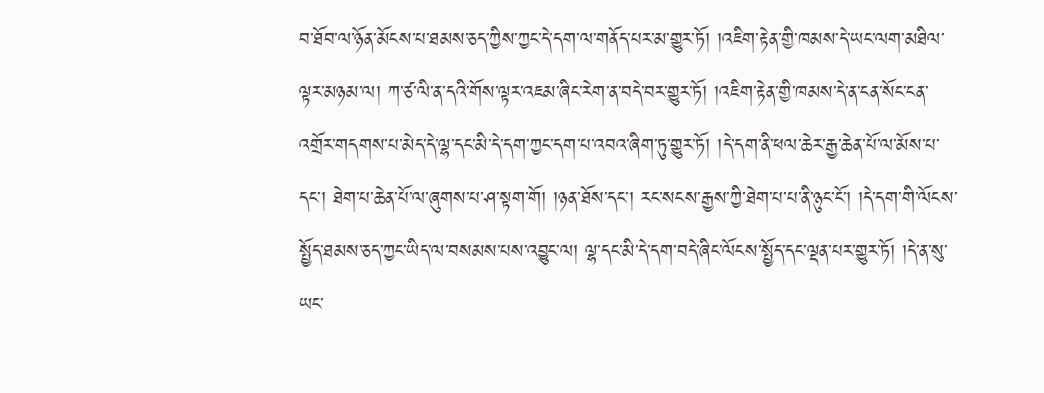བ་ཐོབ་ལ་ཉོན་མོངས་པ་ཐམས་ཅད་ཀྱིས་ཀྱང་དེ་དག་ལ་གནོད་པར་མ་གྱུར་ཏོ། །འཇིག་རྟེན་གྱི་ཁམས་དེ་ཡང་ལག་མཐིལ་ལྟར་མཉམ་ལ། ཀ་ཙ་ལི་ན་དའི་གོས་ལྟར་འཇམ་ཞིང་རེག་ན་བདེ་བར་གྱུར་ཏོ། །འཇིག་རྟེན་གྱི་ཁམས་དེ་ན་ངན་སོང་ངན་འགྲོར་གདགས་པ་མེད་དེ་ལྷ་དང་མི་དེ་དག་ཀྱང་དག་པ་འབའ་ཞིག་ཏུ་གྱུར་ཏོ། །དེ་དག་ནི་ཕལ་ཆེར་རྒྱ་ཆེན་པོ་ལ་མོས་པ་དང་། ཐེག་པ་ཆེན་པོ་ལ་ཞུགས་པ་ཤ་སྟག་གོ། །ཉན་ཐོས་དང་། རང་སངས་རྒྱས་ཀྱི་ཐེག་པ་པ་ནི་ཉུང་ངོ་། །དེ་དག་གི་ལོངས་སྤྱོད་ཐམས་ཅད་ཀྱང་ཡིད་ལ་བསམས་པས་འབྱུང་ལ། ལྷ་དང་མི་དེ་དག་བདེ་ཞིང་ལོངས་སྤྱོད་དང་ལྡན་པར་གྱུར་ཏོ། །དེ་ན་སུ་ཡང་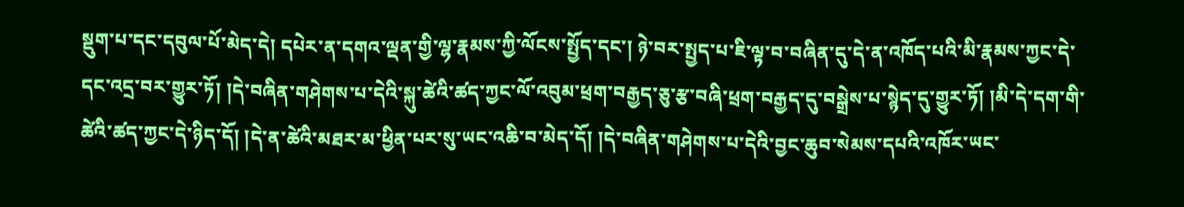སྡུག་པ་དང་དབུལ་པོ་མེད་དེ། དཔེར་ན་དགའ་ལྡན་གྱི་ལྷ་རྣམས་ཀྱི་ལོངས་སྤྱོད་དང་། ཉེ་བར་སྤྱད་པ་ཇི་ལྟ་བ་བཞིན་དུ་དེ་ན་འཁོད་པའི་མི་རྣམས་ཀྱང་དེ་དང་འདྲ་བར་གྱུར་ཏོ། །དེ་བཞིན་གཤེགས་པ་དེའི་སྐུ་ཚེའི་ཚད་ཀྱང་ལོ་འབུམ་ཕྲག་བརྒྱད་ཅུ་རྩ་བཞི་ཕྲག་བརྒྱད་དུ་བསྒྲེས་པ་སྙེད་དུ་གྱུར་ཏོ། །མི་དེ་དག་གི་ཚེའི་ཚད་ཀྱང་དེ་ཉིད་དོ། །དེ་ན་ཚེའི་མཐར་མ་ཕྱིན་པར་སུ་ཡང་འཆི་བ་མེད་དོ། །དེ་བཞིན་གཤེགས་པ་དེའི་བྱང་ཆུབ་སེམས་དཔའི་འཁོར་ཡང་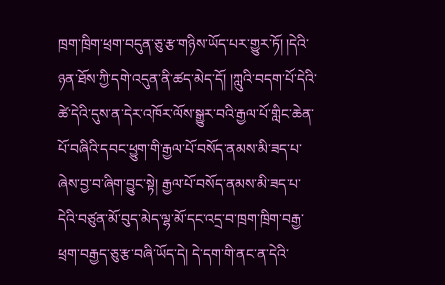ཁྲག་ཁྲིག་ཕྲག་བདུན་ཅུ་རྩ་གཉིས་ཡོད་པར་གྱུར་ཏོ། །དེའི་ཉན་ཐོས་ཀྱི་དགེ་འདུན་ནི་ཚད་མེད་དོ། །ཀླུའི་བདག་པོ་དེའི་ཚེ་དེའི་དུས་ན་དེར་འཁོར་ལོས་སྒྱུར་བའི་རྒྱལ་པོ་གླིང་ཆེན་པོ་བཞིའི་དབང་ཕྱུག་གི་རྒྱལ་པོ་བསོད་ནམས་མི་ཟད་པ་ཞེས་བྱ་བ་ཞིག་བྱུང་སྟེ། རྒྱལ་པོ་བསོད་ནམས་མི་ཟད་པ་དེའི་བཙུན་མོ་བུད་མེད་ལྷ་མོ་དང་འདྲ་བ་ཁྲག་ཁྲིག་བརྒྱ་ཕྲག་བརྒྱད་ཅུ་རྩ་བཞི་ཡོད་དེ། དེ་དག་གི་ནང་ན་དེའི་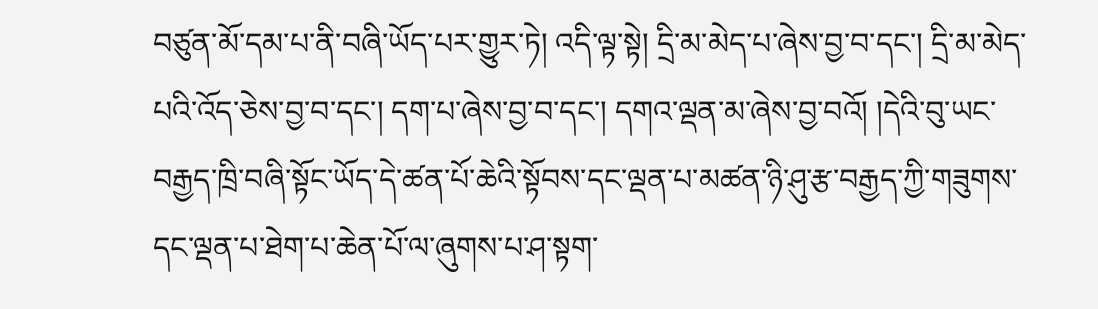བཙུན་མོ་དམ་པ་ནི་བཞི་ཡོད་པར་གྱུར་ཏེ། འདི་ལྟ་སྟེ། དྲི་མ་མེད་པ་ཞེས་བྱ་བ་དང་། དྲི་མ་མེད་པའི་འོད་ཅེས་བྱ་བ་དང་། དག་པ་ཞེས་བྱ་བ་དང་། དགའ་ལྡན་མ་ཞེས་བྱ་བའོ། །དེའི་བུ་ཡང་བརྒྱད་ཁྲི་བཞི་སྟོང་ཡོད་དེ་ཚན་པོ་ཆེའི་སྟོབས་དང་ལྡན་པ་མཚན་ཉི་ཤུ་རྩ་བརྒྱད་ཀྱི་གཟུགས་དང་ལྡན་པ་ཐེག་པ་ཆེན་པོ་ལ་ཞུགས་པ་ཤ་སྟག་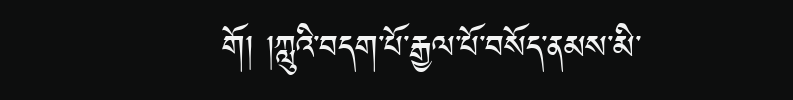གོ། །ཀླུའི་བདག་པོ་རྒྱལ་པོ་བསོད་ནམས་མི་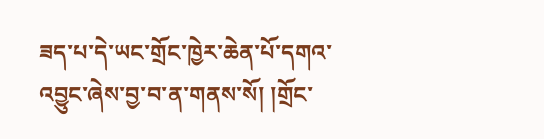ཟད་པ་དེ་ཡང་གྲོང་ཁྱེར་ཆེན་པོ་དགའ་འབྱུང་ཞེས་བྱ་བ་ན་གནས་སོ། །གྲོང་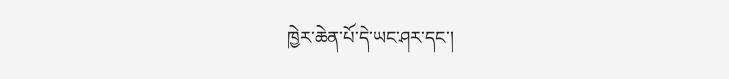ཁྱེར་ཆེན་པོ་དེ་ཡང་ཤར་དང་།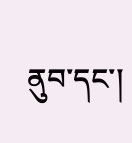ནུབ་དང་།